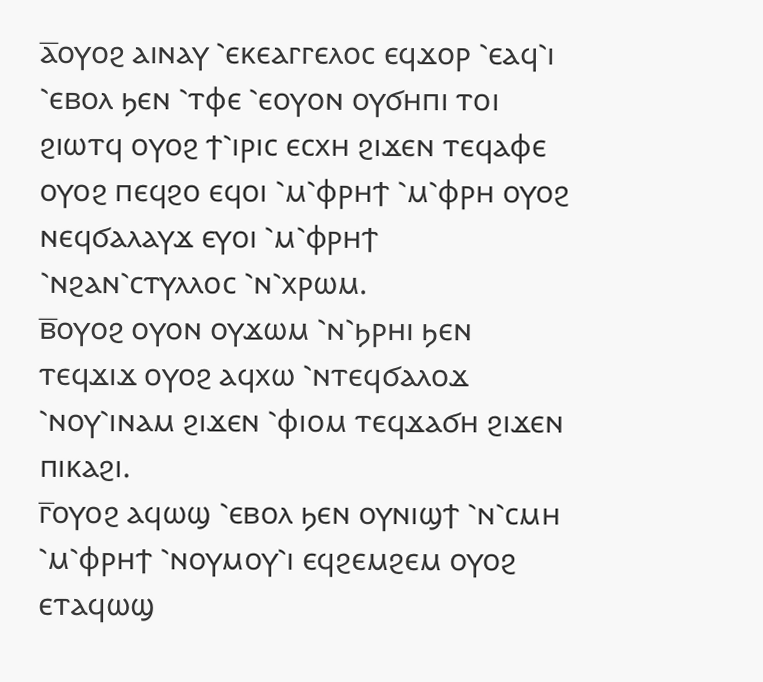ⲁ̅ⲟⲩⲟϩ ⲁⲓⲛⲁⲩ ⳿ⲉⲕⲉⲁⲅⲅⲉⲗⲟⲥ ⲉϥϫⲟⲣ ⳿ⲉⲁϥ⳿ⲓ ⳿ⲉⲃⲟⲗ ϧⲉⲛ ⳿ⲧⲫⲉ ⳿ⲉⲟⲩⲟⲛ ⲟⲩϭⲏⲡⲓ ⲧⲟⲓ ϩⲓⲱⲧϥ ⲟⲩⲟϩ ϯ⳿ⲓⲣⲓⲥ ⲉⲥⲭⲏ ϩⲓϫⲉⲛ ⲧⲉϥⲁⲫⲉ ⲟⲩⲟϩ ⲡⲉϥϩⲟ ⲉϥⲟⲓ ⳿ⲙ⳿ⲫⲣⲏϯ ⳿ⲙ⳿ⲫⲣⲏ ⲟⲩⲟϩ ⲛⲉϥϭⲁⲗⲁⲩϫ ⲉⲩⲟⲓ ⳿ⲙ⳿ⲫⲣⲏϯ ⳿ⲛϩⲁⲛ⳿ⲥⲧⲩⲗⲗⲟⲥ ⳿ⲛ⳿ⲭⲣⲱⲙ.
ⲃ̅ⲟⲩⲟϩ ⲟⲩⲟⲛ ⲟⲩϫⲱⲙ ⳿ⲛ⳿ϧⲣⲏⲓ ϧⲉⲛ ⲧⲉϥϫⲓϫ ⲟⲩⲟϩ ⲁϥⲭⲱ ⳿ⲛⲧⲉϥϭⲁⲗⲟϫ ⳿ⲛⲟⲩ⳿ⲓⲛⲁⲙ ϩⲓϫⲉⲛ ⳿ⲫⲓⲟⲙ ⲧⲉϥϫⲁϭⲏ ϩⲓϫⲉⲛ ⲡⲓⲕⲁϩⲓ.
ⲅ̅ⲟⲩⲟϩ ⲁϥⲱϣ ⳿ⲉⲃⲟⲗ ϧⲉⲛ ⲟⲩⲛⲓϣϯ ⳿ⲛ⳿ⲥⲙⲏ ⳿ⲙ⳿ⲫⲣⲏϯ ⳿ⲛⲟⲩⲙⲟⲩ⳿ⲓ ⲉϥϩⲉⲙϩⲉⲙ ⲟⲩⲟϩ ⲉⲧⲁϥⲱϣ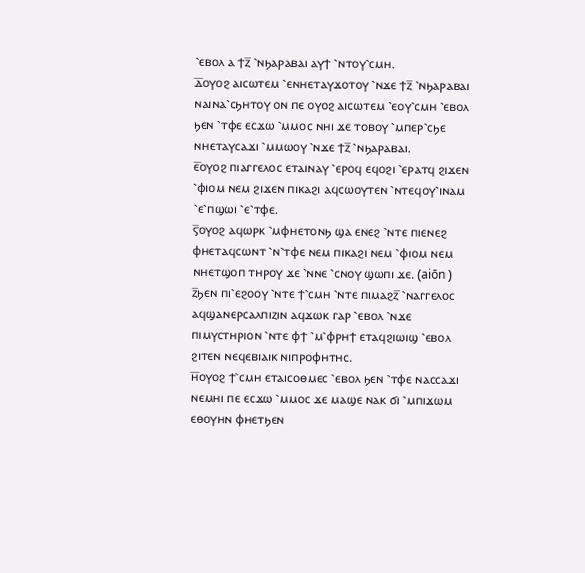⳿ⲉⲃⲟⲗ ⲁ ϯⲍ̅ ⳿ⲛϧⲁⲣⲁⲃⲁⲓ ⲁⲩϯ ⳿ⲛⲧⲟⲩ⳿ⲥⲙⲏ.
ⲇ̅ⲟⲩⲟϩ ⲁⲓⲥⲱⲧⲉⲙ ⳿ⲉⲛⲏⲉⲧⲁⲩϫⲟⲧⲟⲩ ⳿ⲛϫⲉ ϯⲍ̅ ⳿ⲛϧⲁⲣⲁⲃⲁⲓ ⲛⲁⲓⲛⲁ⳿ⲥϧⲏⲧⲟⲩ ⲟⲛ ⲡⲉ ⲟⲩⲟϩ ⲁⲓⲥⲱⲧⲉⲙ ⳿ⲉⲟⲩ⳿ⲥⲙⲏ ⳿ⲉⲃⲟⲗ ϧⲉⲛ ⳿ⲧⲫⲉ ⲉⲥϫⲱ ⳿ⲙⲙⲟⲥ ⲛⲏⲓ ϫⲉ ⲧⲟⲃⲟⲩ ⳿ⲙⲡⲉⲣ⳿ⲥϧⲉ ⲛⲏⲉⲧⲁⲩⲥⲁϫⲓ ⳿ⲙⲙⲱⲟⲩ ⳿ⲛϫⲉ ϯⲍ̅ ⳿ⲛϧⲁⲣⲁⲃⲁⲓ.
ⲉ̅ⲟⲩⲟϩ ⲡⲓⲁⲅⲅⲉⲗⲟⲥ ⲉⲧⲁⲓⲛⲁⲩ ⳿ⲉⲣⲟϥ ⲉϥⲟϩⲓ ⳿ⲉⲣⲁⲧϥ ϩⲓϫⲉⲛ ⳿ⲫⲓⲟⲙ ⲛⲉⲙ ϩⲓϫⲉⲛ ⲡⲓⲕⲁϩⲓ ⲁϥⲥⲱⲟⲩⲧⲉⲛ ⳿ⲛⲧⲉϥⲟⲩ⳿ⲓⲛⲁⲙ ⳿ⲉ⳿ⲡϣⲱⲓ ⳿ⲉ⳿ⲧⲫⲉ.
ⲋ̅ⲟⲩⲟϩ ⲁϥⲱⲣⲕ ⳿ⲙⲫⲏⲉⲧⲟⲛϧ ϣⲁ ⲉⲛⲉϩ ⳿ⲛⲧⲉ ⲡⲓⲉⲛⲉϩ ⲫⲏⲉⲧⲁϥⲥⲱⲛⲧ ⳿ⲛ⳿ⲧⲫⲉ ⲛⲉⲙ ⲡⲓⲕⲁϩⲓ ⲛⲉⲙ ⳿ⲫⲓⲟⲙ ⲛⲉⲙ ⲛⲏⲉⲧϣⲟⲡ ⲧⲏⲣⲟⲩ ϫⲉ ⳿ⲛⲛⲉ ⳿ⲥⲛⲟⲩ ϣⲱⲡⲓ ϫⲉ. (aiōn )
ⲍ̅ϧⲉⲛ ⲡⲓ⳿ⲉϩⲟⲟⲩ ⳿ⲛⲧⲉ ϯ⳿ⲥⲙⲏ ⳿ⲛⲧⲉ ⲡⲓⲙⲁϩⲍ̅ ⳿ⲛⲁⲅⲅⲉⲗⲟⲥ ⲁϥϣⲁⲛⲉⲣⲥⲁⲗⲡⲓⲍⲓⲛ ⲁϥϫⲱⲕ ⲅⲁⲣ ⳿ⲉⲃⲟⲗ ⳿ⲛϫⲉ ⲡⲓⲙⲩⲥⲧⲏⲣⲓⲟⲛ ⳿ⲛⲧⲉ ⲫϯ ⳿ⲙ⳿ⲫⲣⲏϯ ⲉⲧⲁϥϩⲓⲱⲓϣ ⳿ⲉⲃⲟⲗ ϩⲓⲧⲉⲛ ⲛⲉϥⲉⲃⲓⲁⲓⲕ ⲛⲓⲡⲣⲟⲫⲏⲧⲏⲥ.
ⲏ̅ⲟⲩⲟϩ ϯ⳿ⲥⲙⲏ ⲉⲧⲁⲓⲥⲟⲑⲙⲉⲥ ⳿ⲉⲃⲟⲗ ϧⲉⲛ ⳿ⲧⲫⲉ ⲛⲁⲥⲥⲁϫⲓ ⲛⲉⲙⲏⲓ ⲡⲉ ⲉⲥϫⲱ ⳿ⲙⲙⲟⲥ ϫⲉ ⲙⲁϣⲉ ⲛⲁⲕ ϭⲓ ⳿ⲙⲡⲓϫⲱⲙ ⲉⲑⲟⲩⲏⲛ ⲫⲏⲉⲧϧⲉⲛ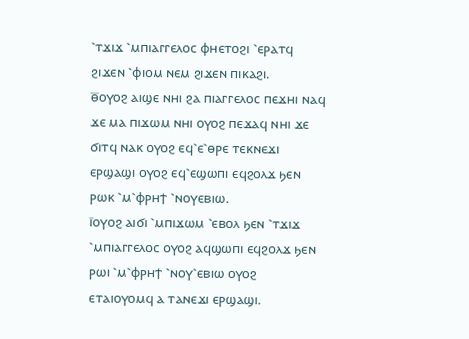⳿ⲧϫⲓϫ ⳿ⲙⲡⲓⲁⲅⲅⲉⲗⲟⲥ ⲫⲏⲉⲧⲟϩⲓ ⳿ⲉⲣⲁⲧϥ ϩⲓϫⲉⲛ ⳿ⲫⲓⲟⲙ ⲛⲉⲙ ϩⲓϫⲉⲛ ⲡⲓⲕⲁϩⲓ.
ⲑ̅ⲟⲩⲟϩ ⲁⲓϣⲉ ⲛⲏⲓ ϩⲁ ⲡⲓⲁⲅⲅⲉⲗⲟⲥ ⲡⲉϫⲏⲓ ⲛⲁϥ ϫⲉ ⲙⲁ ⲡⲓϫⲱⲙ ⲛⲏⲓ ⲟⲩⲟϩ ⲡⲉϫⲁϥ ⲛⲏⲓ ϫⲉ ϭⲓⲧϥ ⲛⲁⲕ ⲟⲩⲟϩ ⲉϥ⳿ⲉ⳿ⲑⲣⲉ ⲧⲉⲕⲛⲉϫⲓ ⲉⲣϣⲁϣⲓ ⲟⲩⲟϩ ⲉϥ⳿ⲉϣⲱⲡⲓ ⲉϥϩⲟⲗϫ ϧⲉⲛ ⲣⲱⲕ ⳿ⲙ⳿ⲫⲣⲏϯ ⳿ⲛⲟⲩⲉⲃⲓⲱ.
ⲓ̅ⲟⲩⲟϩ ⲁⲓϭⲓ ⳿ⲙⲡⲓϫⲱⲙ ⳿ⲉⲃⲟⲗ ϧⲉⲛ ⳿ⲧϫⲓϫ ⳿ⲙⲡⲓⲁⲅⲅⲉⲗⲟⲥ ⲟⲩⲟϩ ⲁϥϣⲱⲡⲓ ⲉϥϩⲟⲗϫ ϧⲉⲛ ⲣⲱⲓ ⳿ⲙ⳿ⲫⲣⲏϯ ⳿ⲛⲟⲩ⳿ⲉⲃⲓⲱ ⲟⲩⲟϩ ⲉⲧⲁⲓⲟⲩⲟⲙϥ ⲁ ⲧⲁⲛⲉϫⲓ ⲉⲣϣⲁϣⲓ.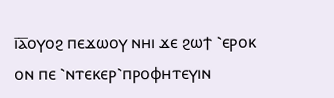ⲓ̅ⲁ̅ⲟⲩⲟϩ ⲡⲉϫⲱⲟⲩ ⲛⲏⲓ ϫⲉ ϩⲱϯ ⳿ⲉⲣⲟⲕ ⲟⲛ ⲡⲉ ⳿ⲛⲧⲉⲕⲉⲣ⳿ⲡⲣⲟⲫⲏⲧⲉⲩⲓⲛ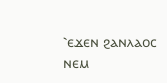⳿ⲉϫⲉⲛ ϩⲁⲛⲗⲁⲟⲥ ⲛⲉⲙ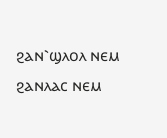ϩⲁⲛ⳿ϣⲗⲟⲗ ⲛⲉⲙ ϩⲁⲛⲗⲁⲥ ⲛⲉⲙ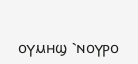ⲟⲩⲙⲏϣ ⳿ⲛⲟⲩⲣⲟ